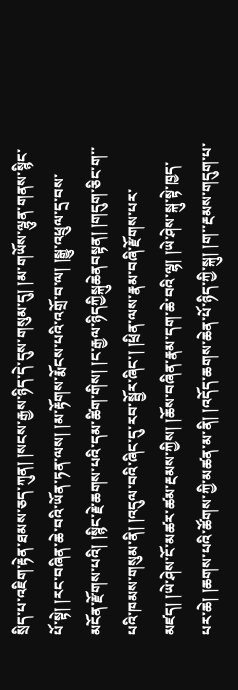སྲིད་པ་འཇིག་རྟེན་ཐམས་ཅད་ཀུན། །སངས་རྒྱས་ཉིད་དེ་དུས་གསུམ་དུ། །མ་གཡོས་ལྷུན་གནས་སྙིང་པོ་སྟེ། །རང་བཞིན་ཆེ་བའི་ཡོན་ཏན་ལས། །མ་རྟོགས་རྨོངས་པའི་འགྲོ་བ་ལ། །སྒྱུ་འཕྲུལ་དྲ་བས་མངོན་རྫོགས་པའི། །སྙིང་རྗེ་ཆགས་པའི་དམ་ཚིག་གིས། །ང་རྒྱལ་ཉིདཀྱིསྐུཆེནབསྟན། །གདུག་ཅིང་ག་་པའི་ཁམས་གསུམ་ནི། །འདུལ་བའི་ཞིང་དུ་རབ་སྦྱོར་ཞིང་། །ཕྲིན་ལས་རྣམ་བཞི་རྫོགས་པར་མཛད། །ཡེ་ཤེས་ངོ་མཚར་ཚམ་རྔམས་ཀྱིས། །ཆོས་བཞིན་རྣམ་དག་ཆེ་བའི་ལྷ། །ཡེ་ཤེས་སྐུ་སྟེ་ཁྱད་པར་ཆེ། །ཆགས་པའི་ཚོགས་ཀྱི་མཚན་མ་ནི། །འདོད་ཆགས་ཆེན་པོ་ཉིད་ཀྱི་སྐུ། །ག་་རྔམས་གདུག་པ་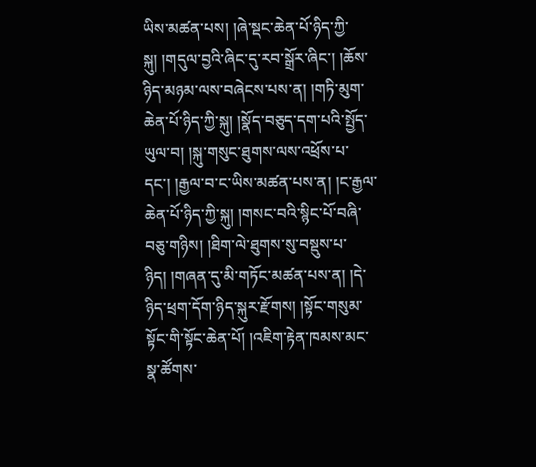ཡིས་མཚན་པས། །ཞེ་སྡང་ཆེན་པོ་ཉིད་ཀྱི་སྐུ། །གདུལ་བྱའི་ཞིང་དུ་རབ་སྒྲོར་ཞིང་། །ཆོས་ཉིད་མཉམ་ལས་བཞེངས་པས་ན། །གཏི་མུག་ཆེན་པོ་ཉིད་ཀྱི་སྐུ། །སྣོད་བཅུད་དག་པའི་སྤྱོད་ཡུལ་བ། །སྐུ་གསུང་ཐུགས་ལས་འཕྲོས་པ་དང་། །རྒྱལ་བ་ང་ཡིས་མཚན་པས་ན། །ང་རྒྱལ་ཆེན་པོ་ཉིད་ཀྱི་སྐུ། །གསང་བའི་སྙིང་པོ་བཞི་བཅུ་གཉིས། །ཐིག་ལེ་ཐུགས་སུ་བསྡུས་པ་ཉིད། །གཞན་དུ་མི་གཏོང་མཚན་པས་ན། །དེ་ཉིད་ཕྲག་དོག་ཉིད་སྐུར་རྫོགས། །སྟོང་གསུམ་སྟོང་གི་སྟོང་ཆེན་པོ། །འཇིག་རྟེན་ཁམས་མང་སྣ་ཚོགས་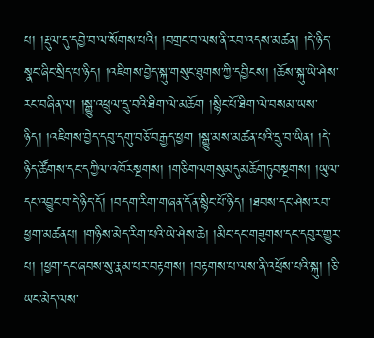པ། །རྡུལ་དུ་དབྱེ་བ་ལ་སོགས་པའི། །བགྲང་བ་ལས་ནི་རབ་འདས་མཚན། །དེ་ཉིད་སྣང་ཞིང་སྲིད་པ་ཉིད། །འཇིགས་བྱེད་སྐུ་གསུང་ཐུགས་ཀྱི་དབྱིངས། །ཆོས་སྐུ་ཡེ་ཤེས་རང་བཞིན་ལ། །སྒྱུ་འཕྲུལ་དྲུ་བའི་ཐིག་ལེ་མཆོག །སྙིང་པོ་ཐིག་ལེ་བསམ་ཡས་ཉིད། །འཇིགས་བྱེད་དབུ་དགུ་བཅོ་བརྒྱད་ཕྱག །སྒྱུ་མས་མཚན་པའི་དྲུ་བ་ཡིན། །དེ་ཉིད་ཚོགས་དང་དཀྱིལ་འཁོརསྔགས། །གཅིགལགསུམདུམཆོགཏུབསྔགས། །ཡུལ་དང་འབྱུང་བ་དེ་ཉིད་དོ། །བདག་རིག་གཞན་དོན་སྙིང་པོ་ཉིད། །ཐབས་དང་ཤེས་རབ་ཕྱག་མཚནཔ། །གཉིས་མེད་རིག་པའི་ཡེ་ཤེས་ཆེ། །མིང་དང་གཟུགས་དང་དབུར་གྱུར་པ། །ཕྱག་དང་ཞབས་སུ་རྣམ་པར་བརྟགས། །བརྟགས་པ་ལས་ནི་འཕྲོས་པའི་སྐུ། །ཅི་ཡང་མེད་ལས་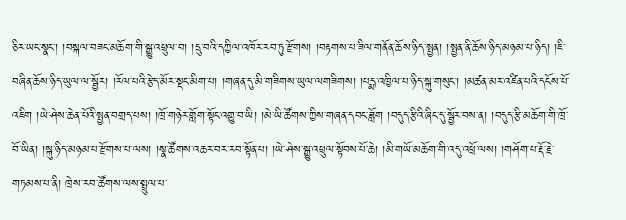ཅིར་ཡང་སྣང་། །བསྐལ་བཟང་མཆོག་གི་སྒྱུ་འཕྲུལ་བ། །དྲུ་བའི་དཀྱིལ་འཁོར་རབ་ཏུ་རྫོགས། །བརྟགས་པ་ཟིལ་གནོན་ཆོས་ཉིད་སྤྱན། །སྤྱན་ནི་ཆོས་ཉིད་མཉམ་པ་ཉིད། །ཇི་བཞིན་ཆོས་ཉིད་ཡུལ་ལ་སྦྱོར། །རོལ་པའི་རྩེད་མོར་སྡང་མིག་པ། །གཞན་དུ་མི་གཟིགས་ཡུལ་ལགཟིགས། །པདྨ་འཁྱིལ་པ་ཉིད་སྐུ་གསུང་། །མཚན་མར་འཛིན་པའི་དངོས་པོ་འཇིག །ཡེ་ཤེས་ཆེན་པོའི་སྤྱན་བགྲད་པས། །ཁྲོ་གཉེར་གློག་སྟོང་འགྱུ་བ་ཡི། །མེ་ཡི་ཚོགས་ཀྱིས་གཞན་དབང་ཟློག །བདུད་རྩིའི་ཞིང་དུ་སྦྱོར་བས་ན། །བདུད་རྩི་མཆོག་གི་ཁྲོ་བོ་ཡིན། །སྐུ་ཉིད་མཉམ་པ་རྫོགས་པ་ལས། །སྣ་ཚོགས་འཆར་བར་རབ་སྟོན་པ། །ཡེ་ཤེས་སྒྱུ་འཕྲུལ་སྟོབས་པོ་ཆེ། །མི་གཡོ་མཆོག་གི་འདུ་འཕྲོ་ལས། །གཤོག་པ་རྡོ་རྗེ་གཏམས་པ་ནི། ཁྲེས་རབ་ཚོགས་ལས་སྤྲུལ་པ་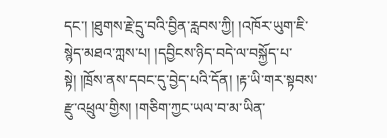དང་། །ཐུགས་རྗེ་དྲུ་བའི་བྱིན་རླབས་ཀྱི། །འཁོར་ཡུག་ཇི་སྙེད་མཐའ་ཀླས་པ། །དབྱིངས་ཉིད་བདེ་ལ་བསྐྱོད་པ་སྟེ། །ཁྲོས་ནས་དབང་དུ་བྱེད་པའི་དོན། །རྟ་ཡི་གར་སྟབས་རྫུ་འཕྲུལ་གྱིས། །གཅིག་ཀྱང་ཡལ་བ་མ་ཡིན་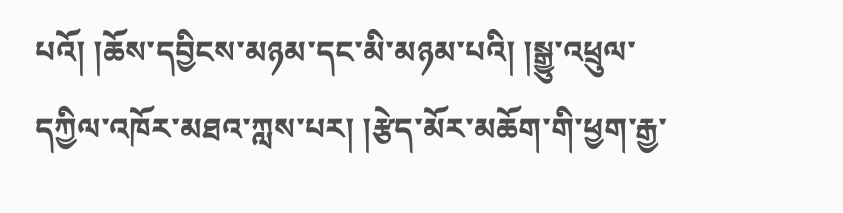པའོ། །ཆོས་དབྱིངས་མཉམ་དང་མི་མཉམ་པའི། །སྒྱུ་འཕྲུལ་དཀྱིལ་འཁོར་མཐའ་ཀླས་པར། །རྩེད་མོར་མཆོག་གི་ཕྱག་རྒྱ་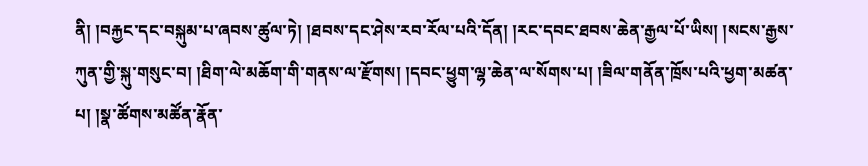ནི། །བརྐྱང་དང་བསྐུམ་པ་ཞབས་ཚུལ་ཏེ། །ཐབས་དང་ཤེས་རབ་རོལ་པའི་དོན། །རང་དབང་ཐབས་ཆེན་རྒྱལ་པོ་ཡིས། །སངས་རྒྱས་ཀུན་གྱི་སྐུ་གསུང་བ། །ཐིག་ལེ་མཆོག་གི་གནས་ལ་རྫོགས། །དབང་ཕྱུག་ལྷ་ཆེན་ལ་སོགས་པ། །ཟིལ་གནོན་ཁྲོས་པའི་ཕྱག་མཚན་པ། །སྣ་ཚོགས་མཚོན་རྣོན་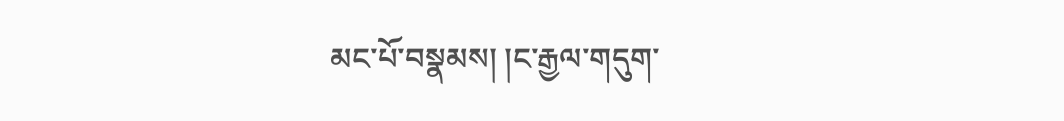མང་པོ་བསྣམས། །ང་རྒྱལ་གདུག་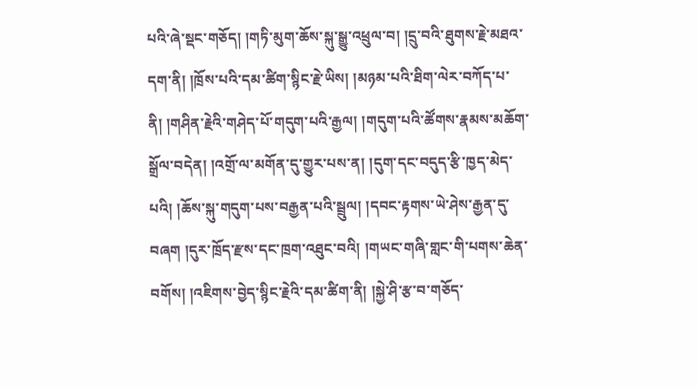པའི་ཞེ་སྡང་གཅོད། །གཏི་མུག་ཆོས་སྐུ་སྒྱུ་འཕྲུལ་བ། །དྲུ་བའི་ཐུགས་རྗེ་མཐའ་དག་ནི། །ཁྲོས་པའི་དམ་ཚིག་སྙིང་རྗེ་ཡིས། །མཉམ་པའི་ཐིག་ལེར་བཀོད་པ་ནི། །གཤིན་རྗེའི་གཤེད་པོ་གདུག་པའི་རྒྱལ། །གདུག་པའི་ཚོགས་རྣམས་མཆོག་སྒྲོལ་བདེན། །འགྲོ་ལ་མགོན་དུ་གྱུར་པས་ན། །དུག་དང་བདུད་རྩི་ཁྱད་མེད་པའི། །ཆོས་སྐུ་གདུག་པས་བརྒྱན་པའི་སྦྲུལ། །དབང་རྟགས་ཡེ་ཤེས་རྒྱན་དུ་བཞག །དུར་ཁྲོད་རྫས་དང་ཁྲག་འཐུང་བའི། །གཡང་གཞི་གླང་གི་པགས་ཆེན་བགོས། །འཇིགས་བྱེད་སྙིང་རྗེའི་དམ་ཚིག་ནི། །སྐྱེ་ཤི་རྩ་བ་གཅོད་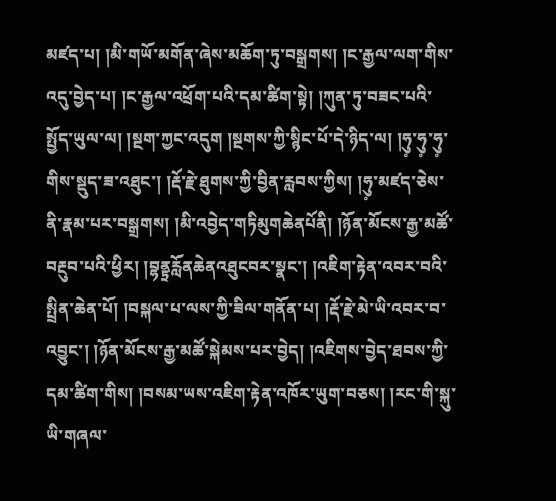མཛད་པ། །མི་གཡོ་མགོན་ཞེས་མཆོག་ཏུ་བསྒྲགས། །ང་རྒྱལ་ལག་གིས་འདུ་བྱེད་པ། །ང་རྒྱལ་འཕྲོག་པའི་དམ་ཚིག་སྟེ། །ཀུན་ཏུ་བཟང་པའི་སྤྱོད་ཡུལ་ལ། །སྔག་ཀྱང་འདུག །སྔགས་ཀྱི་སྙིང་པོ་དེ་ཉིད་ལ། །ཧུ༷་ཧུ༷་ཧུ༷་གིས་སྡུད་ཟ་འཐུང་། །རྡོ་རྗེ་ཐུགས་ཀྱི་བྱིན་རླབས་ཀྱིས། །ཧུ༷་མཛད་ཅེས་ནི་རྣམ་པར་བསྒྲགས། །མི་འབྱེད་གཏིམུགཆེནཔོནི། །ཉོན་མོངས་རྒྱ་མཚོ་བརྔུབ་པའི་ཕྱིར། །བྷནྟྲརློནཆེནའཐུངབར་སྣང་། །འཇིག་རྟེན་འབར་བའི་སྤྲིན་ཆེན་པོ། །བསྐལ་པ་ལས་ཀྱི་ཟིལ་གནོན་པ། །རྡོ་རྗེ་མེ་ཡི་འབར་བ་འབྱུང་། །ཉོན་མོངས་རྒྱ་མཚོ་སྐེམས་པར་བྱེད། །འཇིགས་བྱེད་ཐབས་ཀྱི་དམ་ཚིག་གིས། །བསམ་ཡས་འཇིག་རྟེན་འཁོར་ཡུག་བཅས། །རང་གི་སྐུ་ཡི་གཞལ་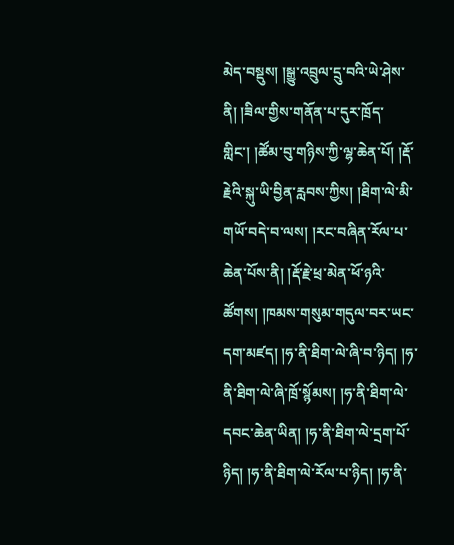མེད་བསྡུས། །སྒྱུ་འབྲུལ་དྲུ་བའི་ཡེ་ཤེས་ནི། །ཟིལ་གྱིས་གནོན་པ་དུར་ཁྲོད་གླིང་། །ཚོམ་བུ་གཉིས་ཀྱི་ལྷ་ཆེན་པོ། །རྡོ་རྗེའི་སྐུ་ཡི་བྱིན་རླབས་ཀྱིས། །ཐིག་ལེ་མི་གཡོ་བདེ་བ་ལས། །རང་བཞིན་རོལ་པ་ཆེན་པོས་ནི། །རྡོ་རྗེ་ཕྲ་མེན་ཕོ་ཉའི་ཚོགས། །ཁམས་གསུམ་གདུལ་བར་ཡང་དག་མཛད། །ཧ་ནི་ཐིག་ལེ་ཞི་བ་ཉིད། །ཧ་ནི་ཐིག་ལེ་ཞི་ཁྲོ་སྙོམས། །ཧ་ནི་ཐིག་ལེ་དབང་ཆེན་ཡིན། །ཧ་ནི་ཐིག་ལེ་དྲག་པོ་ཉིད། །ཧ་ནི་ཐིག་ལེ་རོལ་པ་ཉིད། །ཧ་ནི་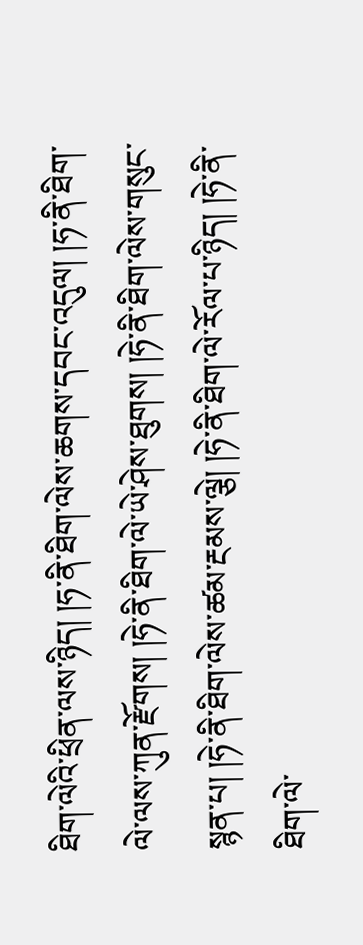ཐིག་ལེའི་ཕྲིན་ལས་ཉིད། །ཧ་ནི་ཐིག་ལེས་ཆགས་དབང་འདུལ། །ཧ་ནི་ཐིག་ལེ་ལས་ཀུན་རྫོགས། །ཧེ་ནི་ཐིག་ལེ་ཡེ་ཤེས་ཐུགས། །ཧེ་ནི་ཐིག་ལེས་གསུང་སྙན་པ། །ཧེ་ནི་ཐིག་ལེས་ཚམ་རྔམས་ལྕེ། །ཧེ་ནི་ཐིག་ལེ་རོལ་པ་ཉིད། །ཧེ་ནི་ཐིག་ལེ་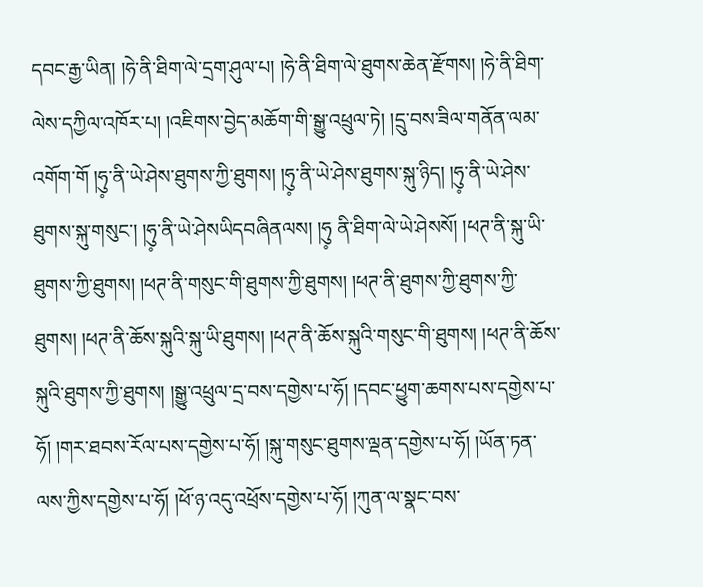དབང་རྒྱ་ཡིན། །ཧེ་ནི་ཐིག་ལེ་དྲག་ཤུལ་པ། །ཧེ་ནི་ཐིག་ལེ་ཐུགས་ཆེན་རྫོགས། །ཧེ་ནི་ཐིག་ལེས་དཀྱིལ་འཁོར་པ། །འཇིགས་བྱེད་མཆོག་གི་སྒྱུ་འཕྲུལ་ཏེ། །དྲུ་བས་ཟིལ་གནོན་ལམ་འགོག་གོ །ཧུ༷་ནི་ཡེ་ཤེས་ཐུགས་ཀྱི་ཐུགས། །ཧུ༷་ནི་ཡེ་ཤེས་ཐུགས་སྐུ་ཉིད། །ཧུ༷་ནི་ཡེ་ཤེས་ཐུགས་སྐུ་གསུང་། །ཧུ༷་ནི་ཡེ་ཤེསཡིདབཞིནལས། །ཧུ༷ ནི་ཐིག་ལེ་ཡེ་ཤེསསོ། །ཕཊ་ནི་སྐུ་ཡི་ཐུགས་ཀྱི་ཐུགས། །ཕཊ་ནི་གསུང་གི་ཐུགས་ཀྱི་ཐུགས། །ཕཊ་ནི་ཐུགས་ཀྱི་ཐུགས་ཀྱི་ཐུགས། །ཕཊ་ནི་ཆོས་སྐུའི་སྐུ་ཡི་ཐུགས། །ཕཊ་ནི་ཆོས་སྐུའི་གསུང་གི་ཐུགས། །ཕཊ་ནི་ཆོས་སྐུའི་ཐུགས་ཀྱི་ཐུགས། །སྒྱུ་འཕྲུལ་དྲ་བས་དགྱེས་པ་ཧོ། །དབང་ཕྱུག་ཆགས་པས་དགྱེས་པ་ཧོ། །གར་ཐབས་རོལ་པས་དགྱེས་པ་ཧོ། །སྐུ་གསུང་ཐུགས་ལྡན་དགྱེས་པ་ཧོ། །ཡོན་ཏན་ལས་ཀྱིས་དགྱེས་པ་ཧོ། །ཕོ་ཉ་འདུ་འཕྲོས་དགྱེས་པ་ཧོ། །ཀུན་ལ་སྣང་བས་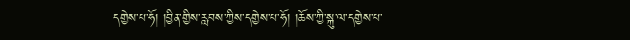དགྱེས་པ་ཧོ། །བྱིན་གྱིས་རླབས་ཀྱིས་དགྱེས་པ་ཧོ། །ཆོས་ཀྱི་སྐུ་ལ་དགྱེས་པ་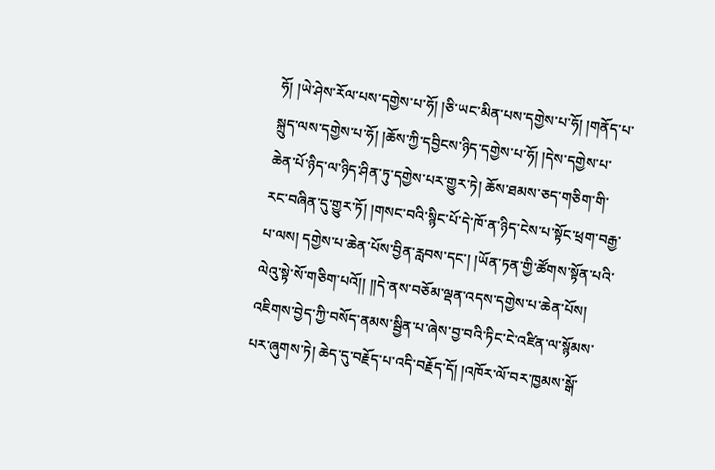ཧོ། །ཡེ་ཤེས་རོལ་པས་དགྱེས་པ་ཧོ། །ཅི་ཡང་མིན་པས་དགྱེས་པ་ཧོ། །གནོད་པ་སྐྲུད་ལས་དགྱེས་པ་ཧོ། །ཆོས་ཀྱི་དབྱིངས་ཉིད་དགྱེས་པ་ཧོ། །དེས་དགྱེས་པ་ཆེན་པོ་ཉིད་ལ་ཉིད་ཤིན་ཏུ་དགྱེས་པར་གྱུར་ཏེ། ཆོས་ཐམས་ཅད་གཅིག་གི་རང་བཞིན་དུ་གྱུར་ཏོ། །གསང་བའི་སྙིང་པོ་དེ་ཁོ་ན་ཉིད་ངེས་པ་སྟོང་ཕྲག་བརྒྱ་པ་ལས། དགྱེས་པ་ཆེན་པོས་བྱིན་རླབས་དང་། །ཡོན་ཏན་གྱི་ཚོགས་སྟོན་པའི་ལེའུ་སྟེ་སོ་གཅིག་པའོ།། །།དེ་ནས་བཅོམ་ལྡན་འདས་དགྱེས་པ་ཆེན་པོས། འཇིགས་བྱེད་ཀྱི་བསོད་ནམས་སྦྱིན་པ་ཞེས་བྱ་བའི་ཏིང་ངེ་འཛིན་ལ་སྙོམས་པར་ཞུགས་ཏེ། ཆེད་དུ་བརྗོད་པ་འདི་བརྗོད་དོ། །འཁོར་ལོ་བར་ཁྱམས་སྒོ་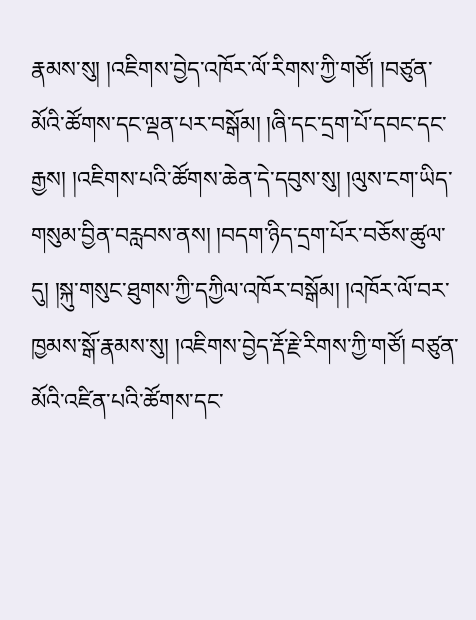རྣམས་སུ། །འཇིགས་བྱེད་འཁོར་ལོ་རིགས་ཀྱི་གཙོ། །བཙུན་མོའི་ཚོགས་དང་ལྡན་པར་བསྒོམ། །ཞི་དང་དྲག་པོ་དབང་དང་རྒྱས། །འཇིགས་པའི་ཚོགས་ཆེན་དེ་དབུས་སུ། །ལུས་ངག་ཡིད་གསུམ་བྱིན་བརླབས་ནས། །བདག་ཉིད་དྲག་པོར་བཅོས་ཚུལ་དུ། །སྐུ་གསུང་ཐུགས་ཀྱི་དཀྱིལ་འཁོར་བསྒོམ། །འཁོར་ལོ་བར་ཁྱམས་སྒོ་རྣམས་སུ། །འཇིགས་བྱེད་རྡོ་རྗེ་རིགས་ཀྱི་གཙོ། བཙུན་མོའི་འཛིན་པའི་ཚོགས་དང་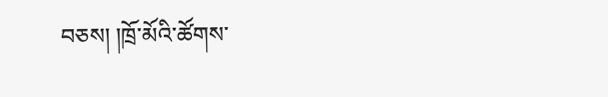བཅས། །ཁྲོ་མོའི་ཚོགས་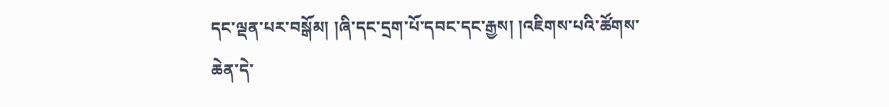དང་ལྡན་པར་བསྒོམ། །ཞི་དང་དྲག་པོ་དབང་དང་རྒྱས། །འཇིགས་པའི་ཚོགས་ཆེན་དེ་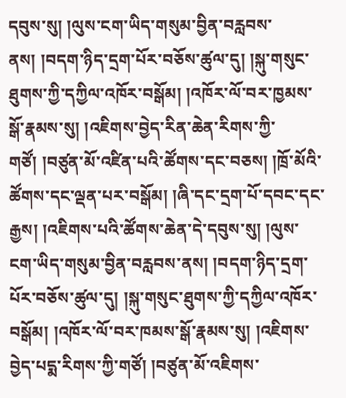དབུས་སུ། །ལུས་ངག་ཡིད་གསུམ་བྱིན་བརླབས་ནས། །བདག་ཉིད་དྲག་པོར་བཅོས་ཚུལ་དུ། །སྐུ་གསུང་ཐུགས་ཀྱི་དཀྱིལ་འཁོར་བསྒོམ། །འཁོར་ལོ་བར་ཁྱམས་སྒོ་རྣམས་སུ། །འཇིགས་བྱེད་རིན་ཆེན་རིགས་ཀྱི་གཙོ། །བཙུན་མོ་འཛིན་པའི་ཚོགས་དང་བཅས། །ཁྲོ་མོའི་ཚོགས་དང་ལྡན་པར་བསྒོམ། །ཞི་དང་དྲག་པོ་དབང་དང་རྒྱས། །འཇིགས་པའི་ཚོགས་ཆེན་དེ་དབུས་སུ། །ལུས་ངག་ཡིད་གསུམ་བྱིན་བརླབས་ནས། །བདག་ཉིད་དྲག་པོར་བཅོས་ཚུལ་དུ། །སྐུ་གསུང་ཐུགས་ཀྱི་དཀྱིལ་འཁོར་བསྒོམ། །འཁོར་ལོ་བར་ཁམས་སྒོ་རྣམས་སུ། །འཇིགས་བྱེད་པདྨ་རིགས་ཀྱི་གཙོ། །བཙུན་མོ་འཇིགས་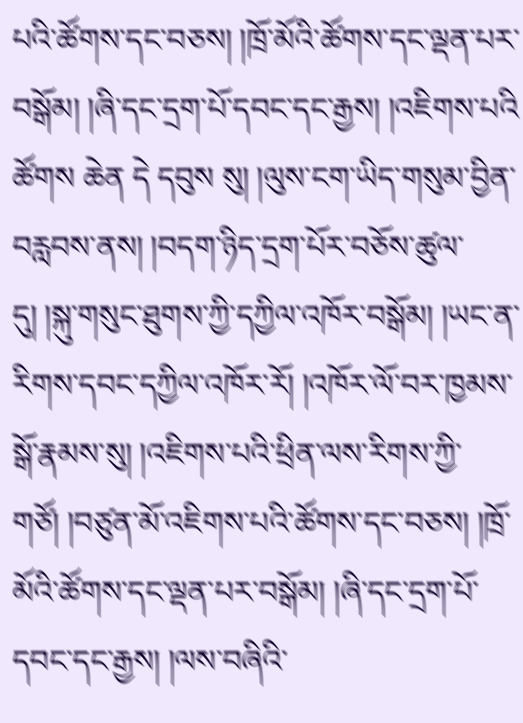པའི་ཚོགས་དང་བཅས། །ཁྲོ་མོའི་ཚོགས་དང་ལྡན་པར་བསྒོམ། །ཞི་དང་དྲག་པོ་དབང་དང་རྒྱས། །འཇིགས་པའི ཚོགས ཆེན དེ དབུས སུ། །ལུས་ངག་ཡིད་གསུམ་བྱིན་བརླབས་ནས། །བདག་ཉིད་དྲག་པོར་བཅོས་ཚུལ་དུ། །སྐུ་གསུང་ཐུགས་ཀྱི་དཀྱིལ་འཁོར་བསྒོམ། །ཡང་ན་རིགས་དབང་དཀྱིལ་འཁོར་རོ། །འཁོར་ལོ་བར་ཁྱམས་སྒོ་རྣམས་སུ། །འཇིགས་པའི་ཕྲིན་ལས་རིགས་ཀྱི་གཙོ། །བཙུན་མོ་འཇིགས་པའི་ཚོགས་དང་བཅས། །ཁྲོ་མོའི་ཚོགས་དང་ལྡན་པར་བསྒོམ། །ཞི་དང་དྲག་པོ་དབང་དང་རྒྱས། །ལས་བཞིའི་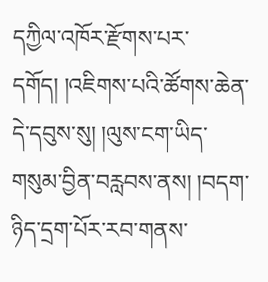དཀྱིལ་འཁོར་རྫོགས་པར་དགོད། །འཇིགས་པའི་ཚོགས་ཆེན་དེ་དབུས་སུ། །ལུས་ངག་ཡིད་གསུམ་བྱིན་བརླབས་ནས། །བདག་ཉིད་དྲག་པོར་རབ་གནས་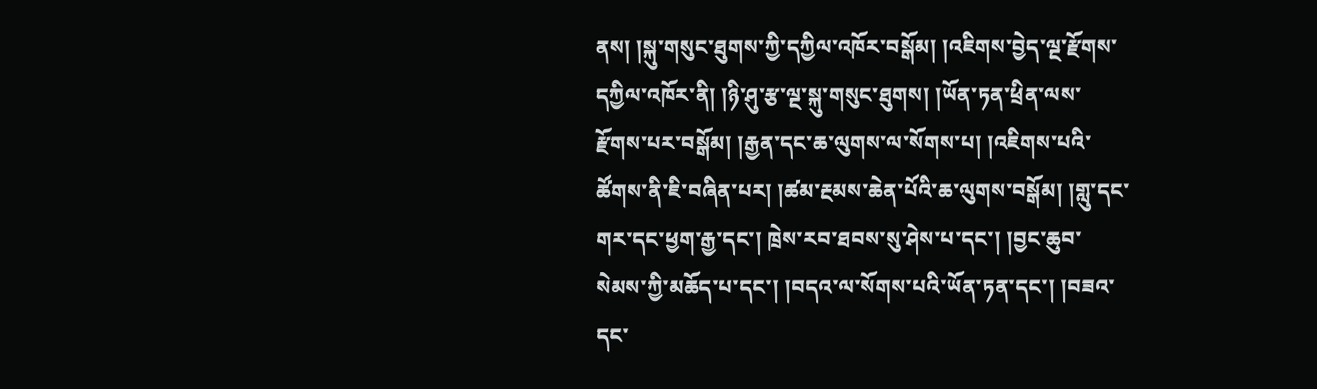ནས། །སྐུ་གསུང་ཐུགས་ཀྱི་དཀྱིལ་འཁོར་བསྒོམ། །འཇིགས་བྱེད་ལྔ་རྫོགས་དཀྱིལ་འཁོར་ནི། །ཉི་ཤུ་རྩ་ལྔ་སྐུ་གསུང་ཐུགས། །ཡོན་ཏན་ཕྲིན་ལས་རྫོགས་པར་བསྒོམ། །རྒྱན་དང་ཆ་ལུགས་ལ་སོགས་པ། །འཇིགས་པའི་ཚོགས་ནི་ཇི་བཞིན་པར། །ཚམ་རྔམས་ཆེན་པོའི་ཆ་ལུགས་བསྒོམ། །གླུ་དང་གར་དང་ཕྱག་རྒྱ་དང་། ཁྲེས་རབ་ཐབས་སུ་ཤེས་པ་དང་། །བྱང་ཆུབ་སེམས་ཀྱི་མཆོད་པ་དང་། །བདའ་ལ་སོགས་པའི་ཡོན་ཏན་དང་། །བཟའ་དང་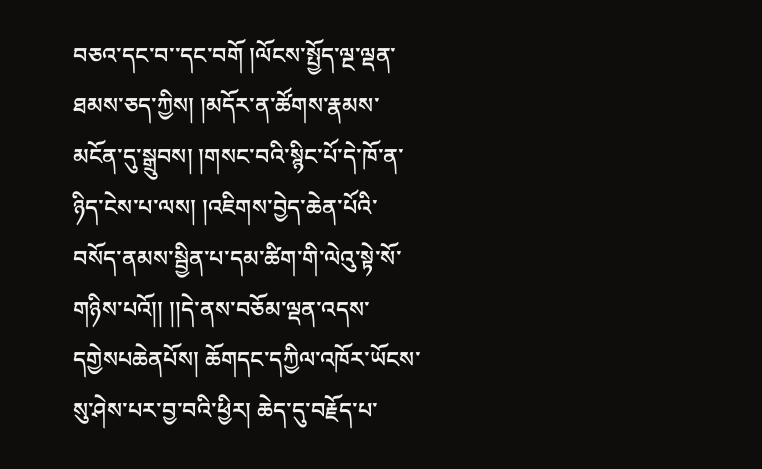བཅའ་དང་བ་་དང་བགོ །ལོངས་སྤྱོད་ལྔ་ལྡན་ཐམས་ཅད་ཀྱིས། །མདོར་ན་ཚོགས་རྣམས་མངོན་དུ་སྒྲུབས། །གསང་བའི་སྙིང་པོ་དེ་ཁོ་ན་ཉིད་ངེས་པ་ལས། །འཇིགས་བྱེད་ཆེན་པོའི་བསོད་ནམས་སྦྱིན་པ་དམ་ཚིག་གི་ལེའུ་སྟེ་སོ་གཉིས་པའོ།། །།དེ་ནས་བཅོམ་ལྡན་འདས་དགྱེསཔཆེནཔོས། ཆོགདང་དཀྱིལ་འཁོར་ཡོངས་སུ་ཤེས་པར་བྱ་བའི་ཕྱིར། ཆེད་དུ་བརྗོད་པ་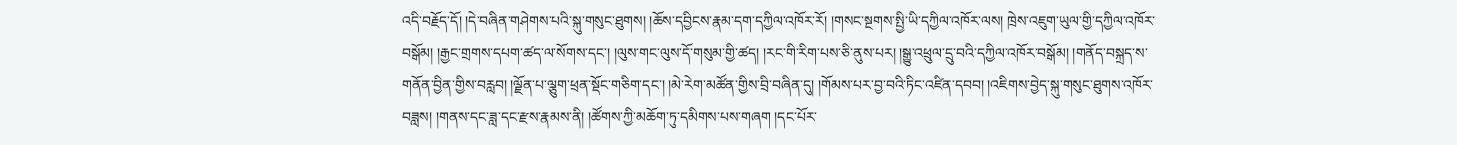འདི་བརྗོད་དོ། །དེ་བཞིན་གཤེགས་པའི་སྐུ་གསུང་ཐུགས། །ཆོས་དབྱིངས་རྣམ་དག་དཀྱིལ་འཁོར་རོ། །གསང་སྔགས་སྤྱི་ཡི་དཀྱིལ་འཁོར་ལས། ཁྲེས་འཇུག་ཡུལ་གྱི་དཀྱིལ་འཁོར་བསྒོམ། །རྒྱང་གྲགས་དཔག་ཚད་ལ་སོགས་དང་། །ལུས་གང་ལུས་དོ་གསུམ་གྱི་ཚད། །རང་གི་རིག་པས་ཅི་ནུས་པར། །སྒྱུ་འཕྲུལ་དྲུ་བའི་དཀྱིལ་འཁོར་བསྒོམ། །གནོད་བསྐྲད་ས་གནོན་བྱིན་གྱིས་བརླབ། །ལྗོན་པ་ལྕུག་ཕྲན་སྡོང་གཅིག་དང་། །མེ་རེག་མཚོན་གྱིས་བྲི་བཞིན་དུ། །གོམས་པར་བྱ་བའི་ཏིང་འཛིན་དབབ། །འཇིགས་བྱེད་སྐུ་གསུང་ཐུགས་འཁོར་བཟླས། །གནས་དང་ཟླ་དང་རྫས་རྣམས་ནི། །ཚོགས་ཀྱི་མཆོག་ཏུ་དམིགས་པས་གཞག །དང་པོར་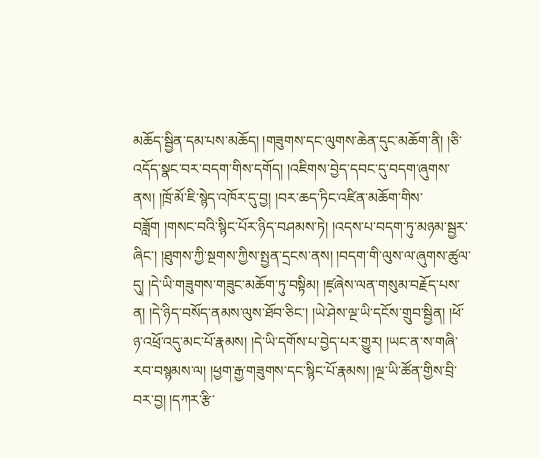མཆོད་སྦྱིན་དམ་པས་མཆོད། །གཟུགས་དང་ལུགས་ཆེན་དུང་མཆོག་ནི། །ཅི་འདོད་སྣང་བར་བདག་གིས་དགོད། །འཇིགས་བྱེད་དབང་དུ་བདག་ཞུགས་ནས། །ཁྲོ་མོ་ཇི་སྙེད་འཁོར་དུ་བྱ། །བར་ཆད་ཏིང་འཛིན་མཆོག་གིས་བཟློག །གསང་བའི་སྙིང་པོར་ཉིད་བཤམས་ཏེ། །འདས་པ་བདག་ཏུ་མཉམ་སྦྱར་ཞིང་། །ཐུགས་ཀྱི་སྔགས་ཀྱིས་སྤྱན་དྲངས་ནས། །བདག་གི་ལུས་ལ་ཞུགས་ཚུལ་དུ། །དེ་ཡི་གཟུགས་གཟུང་མཆོག་ཏུ་བསྟིམ། །ཛ༷ཞེས་ལན་གསུམ་བརྗོད་པས་ན། །དེ་ཉིད་བསོད་ནམས་ལུས་ཐོབ་ཅིང་། །ཡེ་ཤེས་ལྔ་ཡི་དངོས་གྲུབ་སྦྱིན། །ཕོ་ཉ་འཕྲོ་འདུ་མང་པོ་རྣམས། །དེ་ཡི་དགོས་པ་བྱེད་པར་གྱུར། །ཡང་ན་ས་གཞི་རབ་བསྙམས་ལ། །ཕྱག་རྒྱ་གཟུགས་དང་སྙིང་པོ་རྣམས། །ལྔ་ཡི་ཚོན་གྱིས་བྲི་བར་བྱ། །དཀར་རྩི་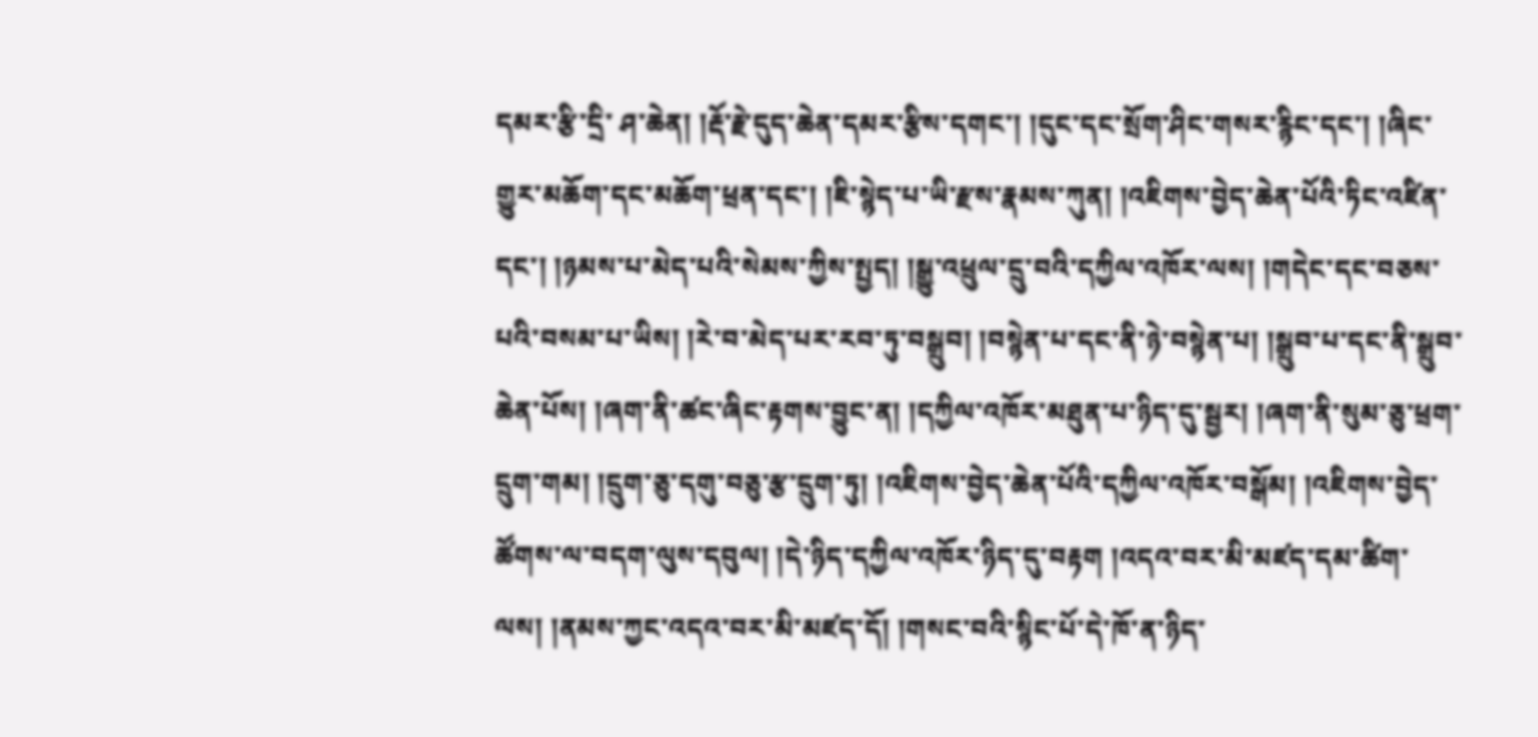དམར་རྩི་དྲི་ ཤ་ཆེན། །རྡོ་རྗེ་དུད་ཆེན་དམར་རྩིས་དགང་། །དུང་དང་སྲོག་ཤིང་གསར་རྙིང་དང་། །ཞིང་གྱུར་མཆོག་དང་མཆོག་ཕྲན་དང་། །ཇི་སྙེད་པ་ཡི་རྫས་རྣམས་ཀུན། །འཇིགས་བྱེད་ཆེན་པོའི་ཏིང་འཛིན་དང་། །ཉམས་པ་མེད་པའི་སེམས་ཀྱིས་སྤྱད། །སྒྱུ་འཕྲུལ་དྲུ་བའི་དཀྱིལ་འཁོར་ལས། །གདེང་དང་བཅས་པའི་བསམ་པ་ཡིས། །རེ་བ་མེད་པར་རབ་ཏུ་བསྒྲུབ། །བསྙེན་པ་དང་ནི་ཉེ་བསྙེན་པ། །སྒྲུབ་པ་དང་ནི་སྒྲུབ་ཆེན་པོས། །ཞག་ནི་ཚང་ཞིང་རྟགས་བྱུང་ན། །དཀྱིལ་འཁོར་མཐུན་པ་ཉིད་དུ་སྦྱར། །ཞག་ནི་སུམ་ཅུ་ཕྲག་དྲུག་གམ། །དྲུག་ཅུ་དགུ་བཅུ་རྩ་དྲུག་ཏུ། །འཇིགས་བྱེད་ཆེན་པོའི་དཀྱིལ་འཁོར་བསྒོམ། །འཇིགས་བྱེད་ཚོགས་ལ་བདག་ལུས་དབུལ། །དེ་ཉིད་དཀྱིལ་འཁོར་ཉིད་དུ་བརྟག །འདའ་བར་མི་མཛད་དམ་ཚིག་ལས། །ནམས་ཀྱང་འདའ་བར་མི་མཛད་དོ། །གསང་བའི་སྙིང་པོ་དེ་ཁོ་ན་ཉིད་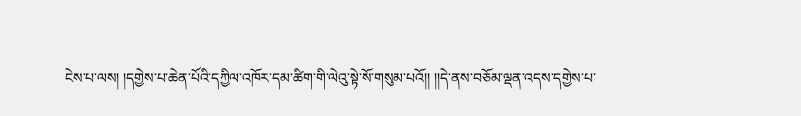ངེས་པ་ལས། །དགྱེས་པ་ཆེན་པོའི་དཀྱིལ་འཁོར་དམ་ཚིག་གི་ལེའུ་སྟེ་སོ་གསུམ་པའོ།། །།དེ་ནས་བཅོམ་ལྡན་འདས་དགྱེས་པ་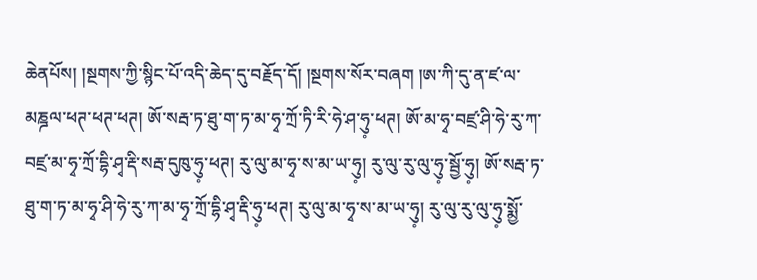ཆེནཔོས། །སྔགས་ཀྱི་སྙིང་པོ་འདི་ཆེད་དུ་བརྗོད་དོ། །སྔགས་སོར་བཞག །ཨ་ཀི་དུ་ན་ཛ་ལ་མཎྜལ་ཕཊ་ཕཊ་ཕཊ། ཨོ་སརྦ་ཏ་ཐུ་ག་ཏ་མ་ཧྭ་ཀྲོ་ཏི་རི་ཧེ་ཤ་ཧུ༷་ཕཊ། ཨོ་མ་ཧྭ་བཛྲ་ཤི་ཧེ་རུ་ཀ་བཛྲ་མ་ཧྭ་ཀྲོ་དྷི་ཤྭ་རྡི་སརྦ་དུཁུ་ཧུ༷་ཕཊ། རུ་ལུ་མ་ཧྭ་ས་མ་ཡ་ཧུ༷། རུ་ལུ་རུ་ལུ་ཧུ༷་སྦྱོ་ཧུ༷། ཨོ་སརྦ་ཏ་ཐུ་ག་ཏ་མ་ཧྭ་ཤི་ཧེ་རུ་ཀ་མ་ཧྭ་ཀྲོ་དྷི་ཤྭ་རྡི་ཧུ༷་ཕཊ། རུ་ལུ་མ་ཧྭ་ས་མ་ཡ་ཧུ༷། རུ་ལུ་རུ་ལུ་ཧུ༷་སྨྱོ་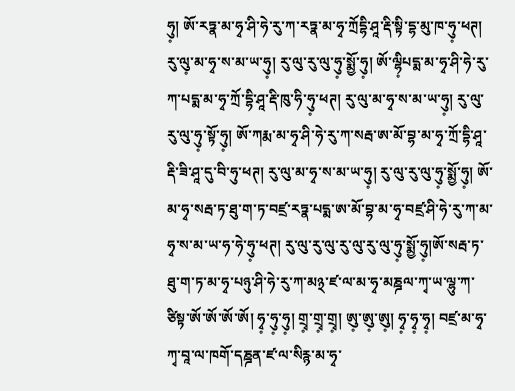ཧུ༷། ཨོ་རཏྣ་མ་ཧྭ་ཤི་ཧེ་རུ་ཀ་རཏྣ་མ་ཧྭ་ཀྲོདྷི་ཤཱ་རྡི་སྟི་དྷ་མུ་ཁ་ཧུ༷་ཕཊ། རུ་ལུ༷་མ་ཧྭ་ས་མ་ཡ་ཧུ༷། རུ་ལུ་རུ་ལུ་ཧུ༷་སྨྱོ་ཧུ༷། ཨོ་ལྷི༷པདྨ་མ་ཧྭ་ཤི་ཧེ་རུ་ཀ་པདྨ་མ་ཧྭ་ཀྲོ་དྷི་ཤཱ་རྡི་ཁུ་ཧི་ཧུ༷་ཕཊ། རུ་ལུ་མ་ཧྭ་ས་མ་ཡ་ཧུ༷། རུ་ལུ་རུ་ལུ་ཧུ༷་སྟོ་ཧུ༷། ཨོ་ཀརྨ་མ་ཧྭ་ཤི་ཧེ་རུ་ཀ་སརྦ་ཨ་མོ་བྷ་མ་ཧྭ་ཀྲོ་དྷི་ཤཱ་རྡི་ཟི་ཤཱ་དུ་བི་ཧུ་ཕཊ། རུ་ལུ་མ་ཧྭ་ས་མ་ཡ་ཧུ༷། རུ་ལུ་རུ་ལུ་ཧུ༷་སྨྱོ་ཧུ༷། ཨོ་མ་ཧྭ་སརྦ་ཏ་ཐུ་ག་ཏ་བཛྲ་རཏྣ་པདྨ་ཨ་མོ་བྷ་མ་ཧྭ་བཛྲ་ཤི་ཧེ་རུ་ཀ་མ་ཧྭ་ས་མ་ཡ་ཧ་ཧེ་ཧུ༷་ཕཊ། རུ་ལུ་རུ་ལུ་རུ་ལུ་རུ་ལུ་ཧུ༷་སྨྱོ་ཧུ༷།ཨོ་སརྦ་ཏ་ཐུ་ག་ཏ་མ་ཧྭ་པཉུ་ཤི་ཧེ་རུ་ཀ་མ྅་ཛ་ལ་མ་ཧྭ་མཎྜལ་ཀྭ་ཡ་ལྷུ་ཀ་ཙིསྟ་ཨོ་ཨོ་ཨོ་ཨོ། ཧྭ༷་ཧུ༷་ཧུ༷། གྲྭ༷་གྲྭ༷་གྲྭ༷། ཨུ༷་ཨུ༷་ཨུ༷། ཧྭ༷་ཧྭ༷་ཧྭ༷། བཛྲ་མ་ཧྭ་ཀྭ་བཱ་ལ་ཁགོ་དཎྜན་ཛ་ལ་སིརྙ་མ་ཧྭ་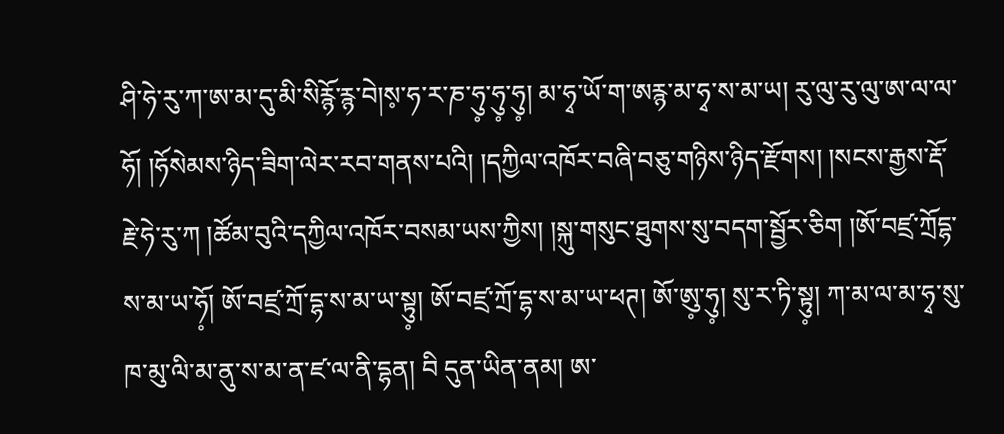ཤི་ཧེ་རུ་ཀ་ཨ་མ་དུ་མི་སིརྙོ་རྙ་བེ།ས༷་ཧ་ར་ཎ་ཧུ༷་ཧུ༷་ཧུ༷། མ་ཧྭ་ཡོ་ག་ཨརྙ་མ་ཧྭ་ས་མ་ཡ། རུ་ལུ་རུ་ལུ་ཨ་ལ་ལ་ཧོ། །ཧོསེམས་ཉིད་ཟིག་ལེར་རབ་གནས་པའི། །དཀྱིལ་འཁོར་བཞི་བཅུ་གཉིས་ཉིད་རྫོགས། །སངས་རྒྱས་རྡོ་རྗེ་ཧེ་རུ་ཀ །ཚོམ་བུའི་དཀྱིལ་འཁོར་བསམ་ཡས་ཀྱིས། །སྐུ་གསུང་ཐུགས་སུ་བདག་སྦྱོར་ཅིག །ཨོ་བཛྲ་ཀྲོདྷ་ས་མ་ཡ་ཧོ༷། ཨོ་བཛྲ་ཀྲོ་དྷ་ས་མ་ཡ་སྟུ༷། ཨོ་བཛྲ་ཀྲོ་དྷ་ས་མ་ཡ་ཕཊ། ཨོ་ཨུ༷་ཧུ༷། སུ་ར་ཏི་སྟུ༷། ཀ་མ་ལ་མ་ཧྭ་སུ་ཁ་མུ་ལི་མ་ནུ་ས་མ་ན་ཛ་ལ་ནི་དྷན། བི དུན་ཡིན་ནམ། ཨ་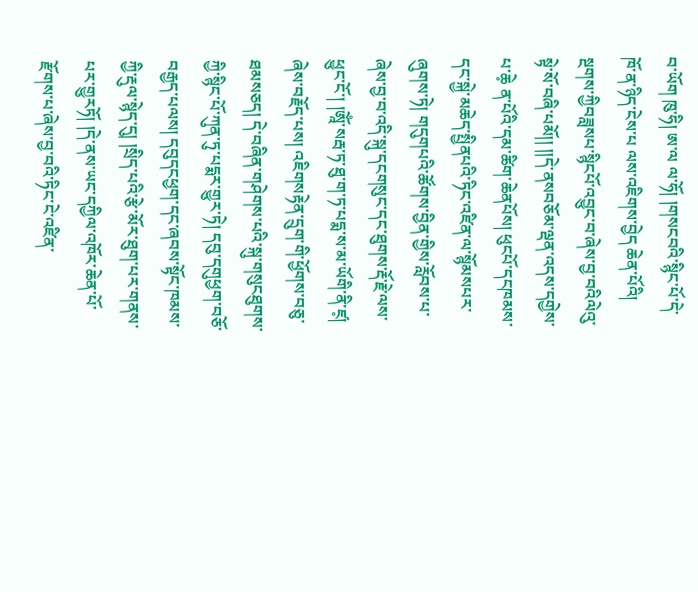བ་ཡོག ཁུ་ཧི། ཨ་ལ ལ་ཧོ། །གསངབའི་སྙིང་པོ་དེ་ཁོ་ན་ཉིད་ངེས་པ ལས་འཇིགས་བྱེད ཆེན་པོའི། སྔགས་ཀྱིབཟླསཔ་སྙིངཔོ་འབྱུང་བ་ཞེས་བྱ་བའིལེའུ་སྟེ་སོ་བཞི་པམོ།། །།དེ་ནསབཅོམ་ལྡན་འདས་དགྱེས་པ་ཆེ༷ ན་པོའི་དམ་ཚིག་ཆེནཔོས། ཕུངཔོ་དངཁམས་དང་སྐྱེ་མཆེད་སྤྱིནཔའི་ཏིང་འཛིན་ལ་སྙོམསཔར་ཞུགས་ཏེ། གདུགཔའི་ཚོགས་བྱིན་གྱིས་རློབས་པ་ཞེས་བྱ་བ་འདི་སྐུ་དངགསུང་དང་ཐུགས་རྡོ་རྗེ་ལས་ཕྱུང་ངོ་། །ཨཱོཾ་སརྦ་ཏ་ཐུ་ག་ཏ་པདྨ་ས་མ་ཡོགི་ནི་ཛ༷། ཞེས་བརྗོད་པས། འཇིགསརྟེན་དྲུག་གི་ཕྱོགས་བཅུ་ཐམསཅད། དེ་བཞིན་གཤེགས་པའི་སྐུ་གསུངཐུགས་ཀྱི་སྙིང་པོ་ཀུན་ཏུ་པདྨར་གྱུར་ཏེ། དབུ་དགུཕྱག་བཅོ་བརྒྱད་པལས། དབུདངཕྱག་དང་ཞབས་སྟོང་ཁམས་ཀྱི་རྡུལ་སྙེད་དུ། །སྲིད་པའི་རྩེ་མོར་ཐུག་པར་གནས་པར་གྱུརཏོ། །དེ་ནས་ཡང་དཀྱིལ་འཁོར་ཆེན་པོ་རྫོགས་པ་ཞེས་བྱ་བའི་ཏིང་ངེ་འཛིན་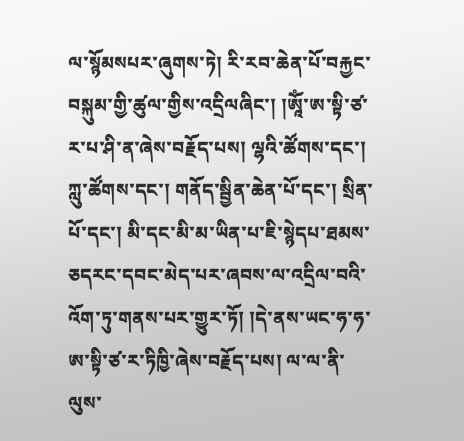ལ་སྙོམསཔར་ཞུགས་ཏེ། རི་རབ་ཆེན་པོ་བརྐྱང་བསྐུམ་གྱི་ཚུལ་གྱིས་འདྲིལཞིང་། །ཨཱོཾ་ཨ་སྟི་ཙ་ར་པ་ཤི་ན་ཞེས་བརྗོད་པས། ལྷའི་ཚོགས་དང་། ཀླུ་ཚོགས་དང་། གནོད་སྦྱིན་ཆེན་པོ་དང་། སྲིན་པོ་དང་། མི་དང་མི་མ་ཡིན་པ་ཇི་སྙེདཔ་ཐམས་ཅདརང་དབང་མེད་པར་ཞབས་ལ་འདྲིལ་བའི་འོག་ཏུ་གནས་པར་གྱུར་ཏོ། །དེ་ནས་ཡང་ཧ་ཧ་ཨ་སྟི་ཙ་ར་ཏིཁྱི་ཞེས་བརྗོད་པས། ལ་ལ་ནི་ལུས་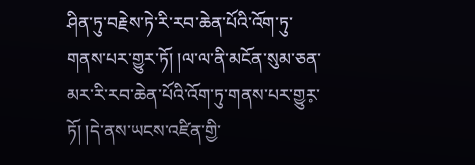ཤིན་ཏུ་བརྗེས་ཏེ་རི་རབ་ཆེན་པོའི་འོག་ཏུ་གནས་པར་གྱུར་ཏོ། །ལ་ལ་ནི་མངོན་སུམ་ཅན་མར་རི་རབ་ཆེན་པོའི་འོག་ཏུ་གནས་པར་གྱུར༷་ཏོ། །དེ་ནས་ཡངས་འཛིན་གྱི་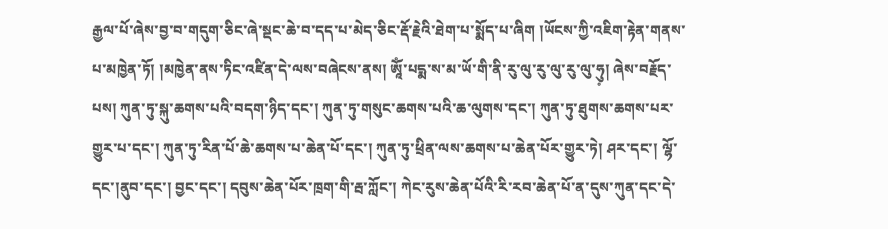རྒྱལ་པོ་ཞེས་བྱ་བ་གདུག་ཅིང་ཞེ་སྡང་ཆེ་བ་དད་པ་མེད་ཅིང་རྡོ་རྗེའི་ཐེག་པ་སྨོད་པ་ཞིག །ཡོངས་ཀྱི་འཇིག་རྟེན་གནས་པ་མཁྱེན་ཏོ། །མཁྱེན་ནས་ཏིང་འཛིན་དེ་ལས་བཞེངས་ནས། ཨཱོཾ་པདྨ་ས་མ་ཡོ་གི་ནི་རུ་ལུ་རུ་ལུ་རུ་ལུ་ཧུ༷། ཞེས་བརྗོད་པས། ཀུན་ཏུ་སྐུ་ཆགས་པའི་བདག་ཉིད་དང་། ཀུན་ཏུ་གསུང་ཆགས་པའི་ཆ་ལུགས་དང་། ཀུན་ཏུ་ཐུགས་ཆགས་པར་གྱུར་པ་དང་། ཀུན་ཏུ་རིན་པོ་ཆེ་ཆགས་པ་ཆེན་པོ་དང་། ཀུན་ཏུ་ཕྲིན་ལས་ཆགས་པ་ཆེན་པོར་གྱུར་ཏེ། ཤར་དང་། ལྷོ་དང་།ནུབ་དང་། བྱང་དང་། དབུས་ཆེན་པོར་ཁྲག་གི་རྦ་ཀློང་། ཀེང་རུས་ཆེན་པོའི་རི་རབ་ཆེན་པོ་ན་དུས་ཀུན་དང་དེ་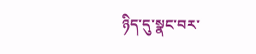ཉིད་དུ་སྣང་བར་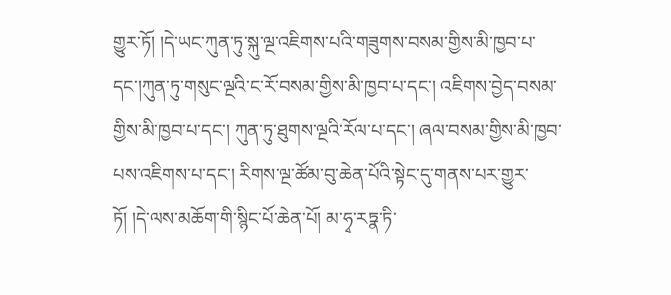གྱུར་ཏོ། །དེ་ཡང་ཀུན་ཏུ་སྐུ་ལྔ་འཇིགས་པའི་གཟུགས་བསམ་གྱིས་མི་ཁྱབ་པ་དང་།ཀུན་ཏུ་གསུང་ལྔའི་ང་རོ་བསམ་གྱིས་མི་ཁྱབ་པ་དང་། འཇིགས་བྱེད་བསམ་གྱིས་མི་ཁྱབ་པ་དང་། ཀུན་ཏུ་ཐུགས་ལྔའི་རོལ་པ་དང་། ཞལ་བསམ་གྱིས་མི་ཁྱབ་པས་འཇིགས་པ་དང་། རིགས་ལྔ་ཚོམ་བུ་ཆེན་པོའི་སྟེང་དུ་གནས་པར་གྱུར་ཏོ། །དེ་ལས་མཆོག་གི་སྙིང་པོ་ཆེན་པོ། མ་ཧྭ་རཏྣ་ཏི་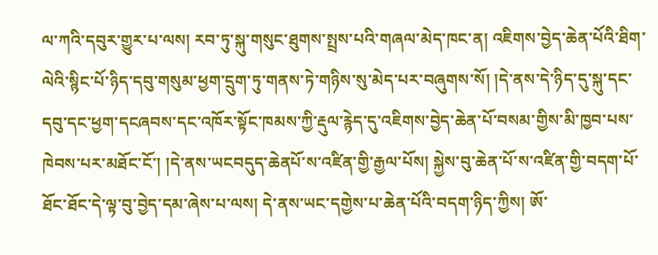ལ་ཀའི་དབུར་གྱུར་པ་ལས། རབ་ཏུ་སྐུ་གསུང་ཐུགས་སྤྲས་པའི་གཞལ་མེད་ཁང་ན། འཇིགས་བྱེད་ཆེན་པོའི་ཐིག་ལེའི་སྙིང་པོ་ཉིད་དབུ་གསུམ་ཕྱག་དྲུག་ཏུ་གནས་ཏེ་གཉིས་སུ་མེད་པར་བཞུགས་སོ། །དེ་ནས་དེ་ཉིད་དུ་སྐུ་དང་དབུ་དང་ཕྱག་དངཞབས་དང་འཁོར་སྟོང་ཁམས་ཀྱི་རྡུལ་རྙེད་དུ་འཇིགས་བྱེད་ཆེན་པོ་བསམ་གྱིས་མི་ཁྱབ་པས་ཁེབས་པར་མཐོང་ངོ་། །དེ་ནས་ཡངབདུད་ཆེནཔོ་ས་འཛིན་གྱི་རྒྱལ་པོས། སྐྱེས་བུ་ཆེན་པོ་ས་འཛིན་གྱི་བདག་པོ་ཐོང་ཐོང་དེ་ལྟ་བུ་བྱེད་དམ་ཞེས་པ་ལས། དེ་ནས་ཡང་དགྱེས་པ་ཆེན་པོའི་བདག་ཉིད་ཀྱིས། ཨོ་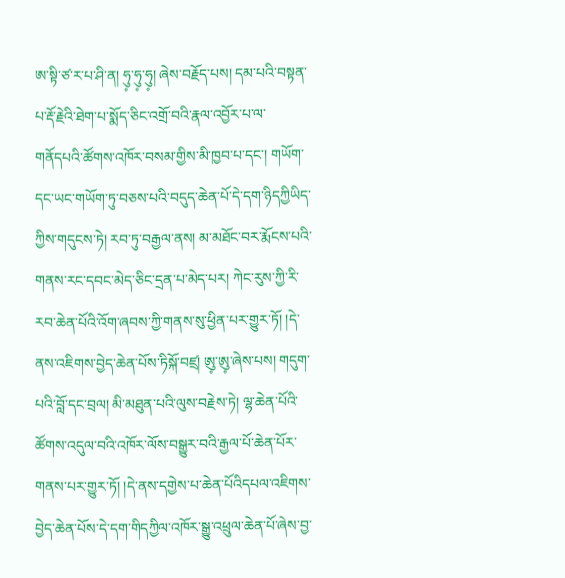ཨ་སྟི་ཙ་ར་པ་ཤི་ན། ཧུ༷་ཧུ༷་ཧུ༷། ཞེས་བརྗོད་པས། དམ་པའི་བསྟན་པ་རྡོ་རྗེའི་ཐེག་པ་སྨོད་ཅིང་འགྲོ་བའི་རྣལ་འབྱོར་པ་ལ་གནོདཔའི་ཚོགས་འཁོར་བསམ་གྱིས་མི་ཁྱབ་པ་དང་། གཡོག་དང་ཡང་གཡོག་ཏུ་བཅས་པའི་བདུད་ཆེན་པོ་དེ་དག་ཉིདཀྱིཡིད་ཀྱིས་གདུངས་ཏེ། རབ་ཏུ་བརྒྱལ་ནས། མ་མཐོང་བར་རྨོངས་པའི་གནས་རང་དབང་མེད་ཅིང་དྲན་པ་མེད་པར། ཀེང་རུས་ཀྱི་རི་རབ་ཆེན་པོའི་འོག་ཞབས་ཀྱི་གནས་སུ་ཕྱིན་པར་གྱུར་ཏོ། །དེ་ནས་འཇིགས་བྱེད་ཆེན་པོས་ཏིསྐོ་བཛྲ། ཨུ༷་ཨུ༷་ཞེས་པས། གདུག་པའི་བློ་དང་བྲལ། མི་མཐུན་པའི་ལུས་བརྗེས་ཏེ། ལྷ་ཆེན་པོའི་ཚོགས་འདུལ་བའི་འཁོར་ལོས་བསྒྱུར་བའི་རྒྱལ་པོ་ཆེན་པོར་གནས་པར་གྱུར་ཏོ། །དེ་ནས་དགྱེས་པ་ཆེན་པོའིདཔལ་འཇིགས་བྱེད་ཆེན་པོས་དེ་དག་གིདཀྱིལ་འཁོར་སྒྱུ་འཕྲུལ་ཆེན་པོ་ཞེས་བྱ་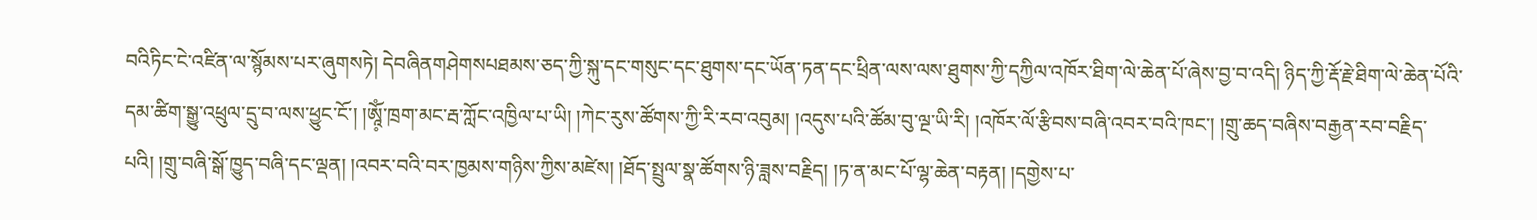བའིཏིང་ངེ་འཛིན་ལ་སྙོམས་པར་ཞུགསཏེ། དེབཞིནགཤེགསཔཐམས་ཅད་ཀྱི་སྐུ་དང་གསུང་དང་ཐུགས་དང་ཡོན་ཏན་དང་ཕྲིན་ལས་ལས་ཐུགས་ཀྱི་དཀྱིལ་འཁོར་ཐིག་ལེ་ཆེན་པོ་ཞེས་བྱ་བ་འདི། ཉིད་ཀྱི་རྡོ་རྗེ་ཐིག་ལེ་ཆེན་པོའི་དམ་ཚིག་སྒྱུ་འཕྲུལ་དྲུ་བ་ལས་ཕྱུང་ངོ་། །ཨཱོཾ༷་ཁྲག་མང་རྦ་ཀློང་འཁྱིལ་པ་ཡི། །ཀེང་རུས་ཚོགས་ཀྱི་རི་རབ་འབུམ། །འདུས་པའི་ཚོམ་བུ་ལྔ་ཡི་རི། །འཁོར་ལོ་རྩིབས་བཞི་འབར་བའི་ཁང་། །གྲུ་ཆད་བཞིས་བརྒྱན་རབ་བརྗིད་པའི། །གྲུ་བཞི་སྒོ་ཁྱུད་བཞི་དང་ལྡན། །འབར་བའི་བར་ཁྱམས་གཉིས་ཀྱིས་མཛེས། །ཐོད་སྤྲུལ་སྣ་ཚོགས་ཉི་ཟླས་བརྗིད། །ཏ་ན་མང་པོ་ལྷ་ཆེན་བརྟན། །དགྱེས་པ་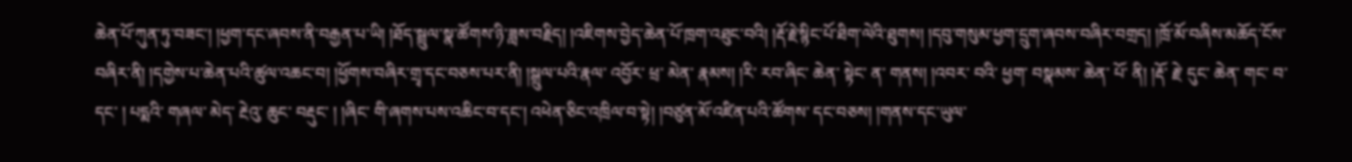ཆེན་པོ་ཀུན་ཏུ་བཟང་། །ཕྱག་དང་ཞབས་ནི་བརྒྱན་པ་ཡི། །ཐོད་སྦྲུལ་སྣ་ཚོགས་ཉི་ཟླས་བརྗིད། །འཇིགས་བྱེད་ཆེན་པོ་ཁྲག་འཐུང་བའི། །རྡོ་རྗེ་སྙིང་པོ་ཐིག་ལེའི་ཐུགས། །དབུ་གསུམ་ཕྱག་དྲུག་ཞབས་བཞིར་བགྲད། །ཁྲོ་མོ་བཞིས་མཆོད་ངོས་བཞིར་ནི། །དགྱེས་པ་ཆེན་པའི་ཚུལ་འཆང་བ། །ཕྱོགས་བཞིར་གྲྭ་དང་བཅས་པར་ནི། །སྒྲུལ་པའི་རྣལ་ འབྱོར་ ཕྲ་ མེན་ རྣམས། །རི་ རབ་ཞིང་ ཆེན་ སྟེང་ ན་ གནས། །འབར་ བའི་ ཕྱག་ བསྣམས་ ཆེན་ པོ་ ནི། །རྡོ་ རྗེ་ དུང་ ཆེན་ གང་ བ་ དང་ ། པདྨའི་ གཞལ་ མེད་ རྔེའུ་ ཆུང་ བརྡུང་ ། །ཞིང་ གི་ཞགས་པས་འཆིང་བ་དང་། འཕེན་ཅིང་འཁྲིལ་བ་སྟེ། །བཙུན་མོ་འཛིན་པའི་ཚོགས་ དང་བཅས། །གནས་དང་ཡུལ་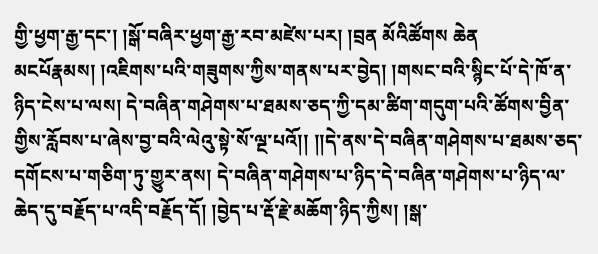གྱི་ཕྱག་རྒྱ་དང་། །སྒོ་བཞིར་ཕྱག་རྒྱ་རབ་མཛེས་པར། །བྲན མོའིཚོགས ཆེན མངཔོརྣམས། །འཇིགས་པའི་གཟུགས་ཀྱིས་གནས་པར་བྱེད། །གསང་བའི་སྙིང་པོ་དེ་ཁོ་ན་ཉིད་ངེས་པ་ལས། དེ་བཞིན་གཤེགས་པ་ཐམས་ཅད་ཀྱི་དམ་ཚིག་གདུག་པའི་ཚོགས་བྱིན་གྱིས་རློབས་པ་ཞེས་བྱ་བའི་ལེའུ་སྟེ་སོ་ལྔ་པའོ།། །།དེ་ནས་དེ་བཞིན་གཤེགས་པ་ཐམས་ཅད་དགོངས་པ་གཅིག་ཏུ་གྱུར་ནས། དེ་བཞིན་གཤེགས་པ་ཉིད་དེ་བཞིན་གཤེགས་པ་ཉིད་ལ་ཆེད་དུ་བརྗོད་པ་འདི་བརྗོད་དོ། །བྱེད་པ་རྡོ་རྗེ་མཆོག་ཉིད་ཀྱིས། །སྒ་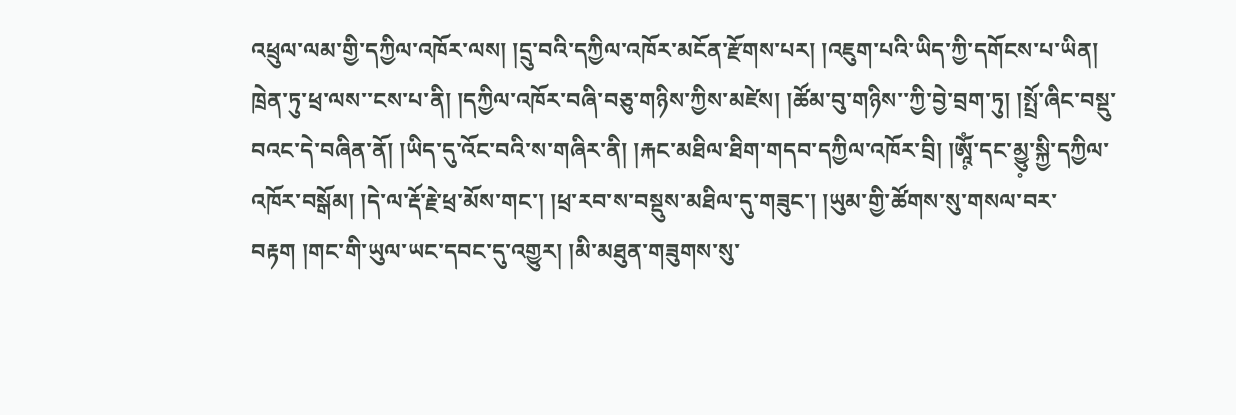འཕྲུལ་ལམ་གྱི་དཀྱིལ་འཁོར་ལས། །དྲུ་བའི་དཀྱིལ་འཁོར་མངོན་རྫོགས་པར། །འཇུག་པའི་ཡིད་ཀྱི་དགོངས་པ་ཡིན། ཁྲེན་ཏུ་ཕྲ་ལས་་ངས་པ་ནི། །དཀྱིལ་འཁོར་བཞི་བཅུ་གཉིས་ཀྱིས་མཛེས། །ཚོམ་བུ་གཉིས་་ཀྱི་བྱེ་བྲག་ཏུ། །སྤྲོ་ཞིང་བསྡུ་བའང་དེ་བཞིན་ནོ། །ཡིད་དུ་འོང་བའི་ས་གཞིར་ནི། །རྐང་མཐིལ་ཐིག་གདབ་དཀྱིལ་འཁོར་བྲི། །ཨཱོཾ༷་དང་མྱུ༷་སྐྱི་དཀྱིལ་འཁོར་བསྒོམ། །དེ་ལ་རྡོ་རྗེ་ཕྲ་མོས་གང་། །ཕྲ་རབ་ས་བསྡུས་མཐིལ་དུ་གཟུང་། །ཡུམ་གྱི་ཚོགས་སུ་གསལ་བར་བརྟག །གང་གི་ཡུལ་ཡང་དབང་དུ་འགྱུར། །མི་མཐུན་གཟུགས་སུ་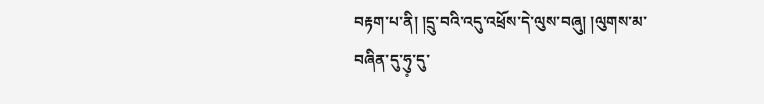བརྟག་པ་ནི། །དྲུ་བའི་འདུ་འཕྲོས་དེ་ལུས་བཞུ། །ལུགས་མ་བཞིན་དུ་ཧུ༷་དུ་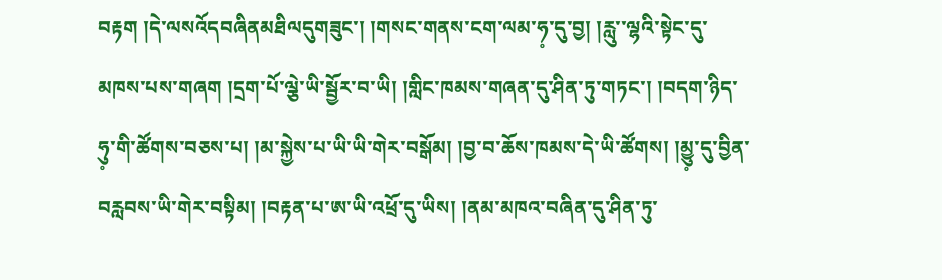བརྟག །དེ་ལསའོདབཞིནམཐིལདུགཟུང་། །གསང་གནས་ངག་ལམ་ཧ༷་དུ་བྱ། །རླུ་་ལྷའི་སྟེང་དུ་མཁས་པས་གཞག །དྲག་པོ་ལྕེ་ཡི་སྦྱོར་བ་ཡི། །གླིང་ཁམས་གཞན་དུ་ཤིན་ཏུ་གཏང་། །བདག་ཉིད་ཧུ༷་གི་ཚོགས་བཅས་པ། །མ་སྐྱེས་པ་ཡི་ཡི་གེར་བསྒོམ། །བྱ་བ་ཆོས་ཁམས་དེ་ཡི་ཚོགས། །མྱུ༷་དུ་བྱིན་བརླབས་ཡི་གེར་བསྟིམ། །བརྟན་པ་ཨ་ཡི་འཕྲོ་དུ་ཡིས། །ནམ་མཁའ་བཞིན་དུ་ཤིན་ཏུ་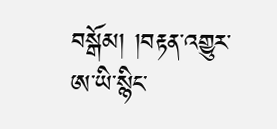བསྒོམ། །བརྟན་འགྱུར་ཨ་ཡི་སྙིང་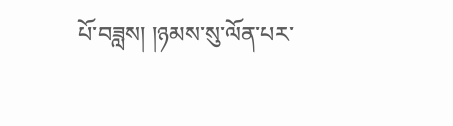པོ་བཟླས། །ཉམས་སུ་ལོན་པར་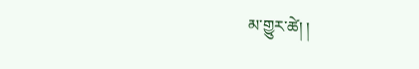མ་གྱུར་ཚེ། །